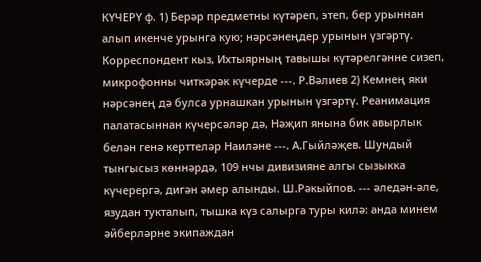КҮЧЕРҮ ф. 1) Берәр предметны күтәреп, этеп, бер урыннан алып икенче урынга кую; нәрсәнеңдер урынын үзгәртү. Корреспондент кыз, Ихтыярның тавышы күтәрелгәнне сизеп, микрофонны читкәрәк күчерде ---. Р.Вәлиев 2) Кемнең яки нәрсәнең дә булса урнашкан урынын үзгәртү. Реанимация палатасыннан күчерсәләр дә, Нәҗип янына бик авырлык белән генә керттеләр Наиләне ---. А.Гыйләҗев. Шундый тынгысыз көннәрдә, 109 нчы дивизияне алгы сызыкка күчерергә, дигән әмер алынды. Ш.Рәкыйпов. --- әледән-әле, язудан тукталып, тышка күз салырга туры килә: анда минем әйберләрне экипаждан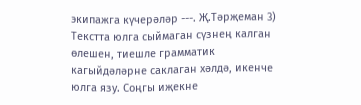экипажга күчерәләр ---. Җ.Тәрҗеман 3) Текстта юлга сыймаган сүзнең калган өлешен, тиешле грамматик кагыйдәләрне саклаган хәлдә, икенче юлга язу. Соңгы иҗекне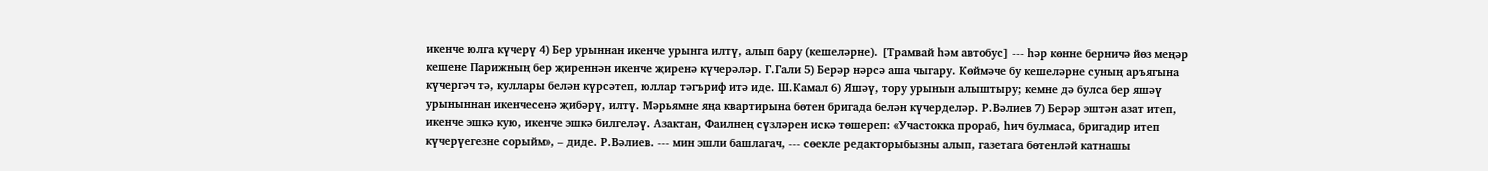икенче юлга күчерү 4) Бер урыннан икенче урынга илтү, алып бару (кешеләрне). [Трамвай һәм автобус] --- һәр көнне берничә йөз меңәр кешене Парижның бер җиреннән икенче җиренә күчерәләр. Г.Гали 5) Берәр нәрсә аша чыгару. Көймәче бу кешеләрне суның аръягына күчергәч тә, куллары белән күрсәтеп, юллар тәгъриф итә иде. Ш.Камал 6) Яшәү, тору урынын алыштыру; кемне дә булса бер яшәү урыныннан икенчесенә җибәрү, илтү. Мәрьямне яңа квартирына бөтен бригада белән күчерделәр. Р.Вәлиев 7) Берәр эштән азат итеп, икенче эшкә кую, икенче эшкә билгеләү. Азактан, Фаилнең сүзләрен искә төшереп: «Участокка прораб, һич булмаса, бригадир итеп күчерүегезне сорыйм», – диде. Р.Вәлиев. --- мин эшли башлагач, --- сөекле редакторыбызны алып, газетага бөтенләй катнашы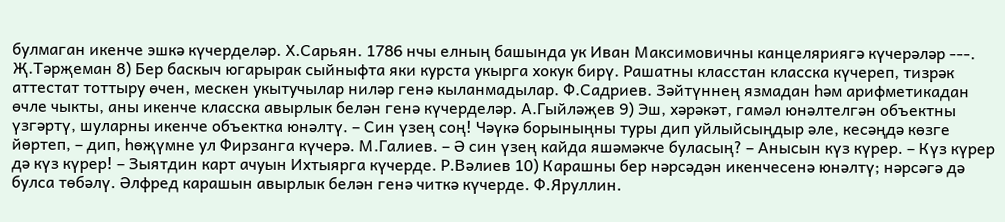булмаган икенче эшкә күчерделәр. Х.Сарьян. 1786 нчы елның башында ук Иван Максимовичны канцеляриягә күчерәләр ---. Җ.Тәрҗеман 8) Бер баскыч югарырак сыйныфта яки курста укырга хокук бирү. Рашатны класстан класска күчереп, тизрәк аттестат тоттыру өчен, мескен укытучылар ниләр генә кыланмадылар. Ф.Садриев. Зәйтүннең язмадан һәм арифметикадан өчле чыкты, аны икенче класска авырлык белән генә күчерделәр. А.Гыйләҗев 9) Эш, хәрәкәт, гамәл юнәлтелгән объектны үзгәртү, шуларны икенче объектка юнәлтү. – Син үзең соң! Чәүкә борыныңны туры дип уйлыйсыңдыр әле, кесәңдә көзге йөртеп, – дип, һөҗүмне ул Фирзанга күчерә. М.Галиев. – Ә син үзең кайда яшәмәкче буласың? – Анысын күз күрер. – Күз күрер дә күз күрер! – Зыятдин карт ачуын Ихтыярга күчерде. Р.Вәлиев 10) Карашны бер нәрсәдән икенчесенә юнәлтү; нәрсәгә дә булса төбәлү. Әлфред карашын авырлык белән генә читкә күчерде. Ф.Яруллин.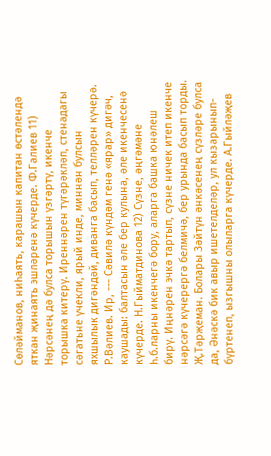Сөләйманов, ниһаять, карашын капитан өстәлендә яткан җинаять эшләренә күчерде. Ф.Галиев 11) Нәрсәнең дә булса торышын үзгәртү, икенче торышка китерү. Иреннәрен түгәрәкләп, стенадагы сәгатьне үчекли, ярый инде, миннән булсын яхшылык дигәндәй, диванга басып, телләрен күчерә. Р.Вәлиев. Ир, --- Сәвилә күндәм генә «ярар» дигәч, каушады: балтасын әле бер кулына, әле икенчесенә күчерде. Н.Гыйматдинова 12) Сүзне, әңгәмәне һ.б.ларны икенчегә бору, аларга башка юнәлеш бирү. Иңнәрен эчкә тартып, сүзне ничек итеп икенче нәрсәгә күчерергә белмичә, бер урында басып торды. Җ.Тәрҗеман. Болары Зәйтүн әнкәсенең сүзләре булса да, Әнәскә бик авыр ишетелделәр, ул кызарынып-бүртенеп, ызгышны олыларга күчерде. А.Гыйләҗев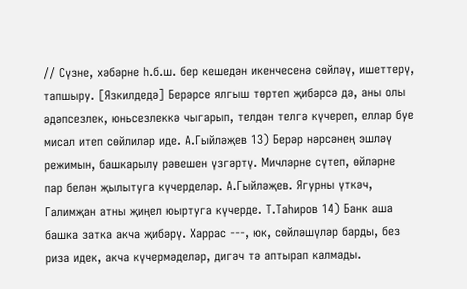// Сүзне, хәбәрне һ.б.ш. бер кешедән икенчесенә сөйләү, ишеттерү, тапшыру. [Язкилдедә] Берәрсе ялгыш төртеп җибәрсә дә, аны олы әдәпсезлек, юньсезлеккә чыгарып, телдән телгә күчереп, еллар буе мисал итеп сөйлиләр иде. А.Гыйләҗев 13) Берәр нәрсәнең эшләү режимын, башкарылу рәвешен үзгәртү. Мичләрне сүтеп, өйләрне пар белән җылытуга күчерделәр. А.Гыйләҗев. Ягурны үткәч, Галимҗан атны җиңел юыртуга күчерде. Т.Таһиров 14) Банк аша башка затка акча җибәрү. Харрас ---, юк, сөйләшүләр барды, без риза идек, акча күчермәделәр, дигәч тә аптырап калмады.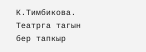К.Тимбикова. Театрга тагын бер тапкыр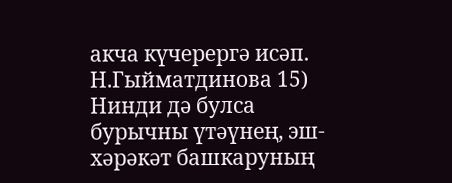акча күчерергә исәп. Н.Гыйматдинова 15) Нинди дә булса бурычны үтәүнең, эш-хәрәкәт башкаруның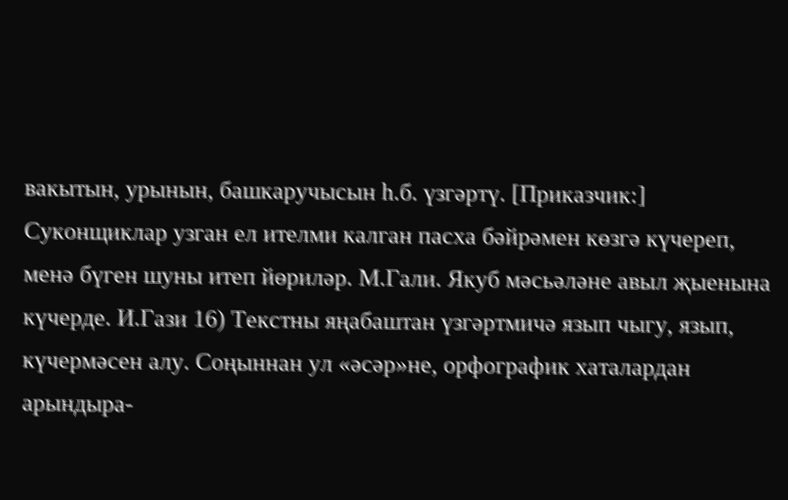вакытын, урынын, башкаручысын һ.б. үзгәртү. [Приказчик:] Суконщиклар узган ел ителми калган пасха бәйрәмен көзгә күчереп, менә бүген шуны итеп йөриләр. М.Гали. Якуб мәсьәләне авыл җыенына күчерде. И.Гази 16) Текстны яңабаштан үзгәртмичә язып чыгу, язып, күчермәсен алу. Соңыннан ул «әсәр»не, орфографик хаталардан арындыра-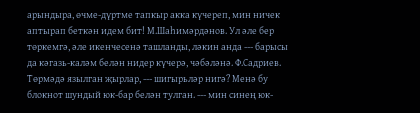арындыра, өчме-дүртме тапкыр акка күчереп, мин ничек аптырап беткән идем бит! М.Шаһимәрдәнов. Ул әле бер төркемгә, әле икенчесенә ташланды, ләкин анда --- барысы да кәгазь-каләм белән нидер күчерә, чәбәләнә. Ф.Садриев. Төрмәдә язылган җырлар, --- шигырьләр нигә? Менә бу блокнот шундый юк-бар белән тулган. --- мин синең юк-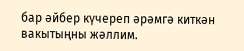бар әйбер күчереп әрәмгә киткән вакытыңны жәллим.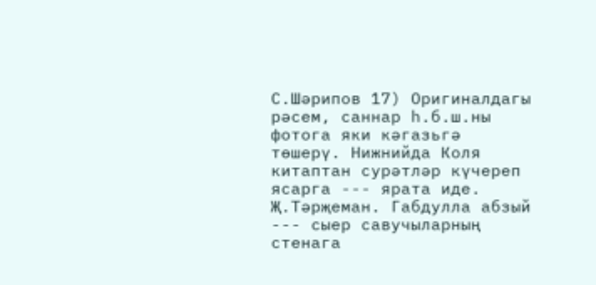С.Шәрипов 17) Оригиналдагы рәсем, саннар һ.б.ш.ны фотога яки кәгазьгә төшерү. Нижнийда Коля китаптан сурәтләр күчереп ясарга --- ярата иде. Җ.Тәрҗеман. Габдулла абзый --- сыер савучыларның стенага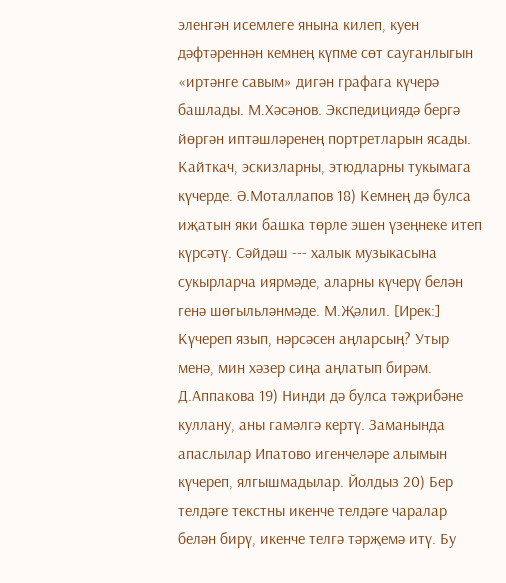эленгән исемлеге янына килеп, куен дәфтәреннән кемнең күпме сөт сауганлыгын «иртәнге савым» дигән графага күчерә башлады. М.Хәсәнов. Экспедициядә бергә йөргән иптәшләренең портретларын ясады. Кайткач, эскизларны, этюдларны тукымага күчерде. Ә.Моталлапов 18) Кемнең дә булса иҗатын яки башка төрле эшен үзеңнеке итеп күрсәтү. Сәйдәш --- халык музыкасына сукырларча иярмәде, аларны күчерү белән генә шөгыльләнмәде. М.Җәлил. [Ирек:] Күчереп язып, нәрсәсен аңларсың? Утыр менә, мин хәзер сиңа аңлатып бирәм. Д.Аппакова 19) Нинди дә булса тәҗрибәне куллану, аны гамәлгә кертү. Заманында апаслылар Ипатово игенчеләре алымын күчереп, ялгышмадылар. Йолдыз 20) Бер телдәге текстны икенче телдәге чаралар белән бирү, икенче телгә тәрҗемә итү. Бу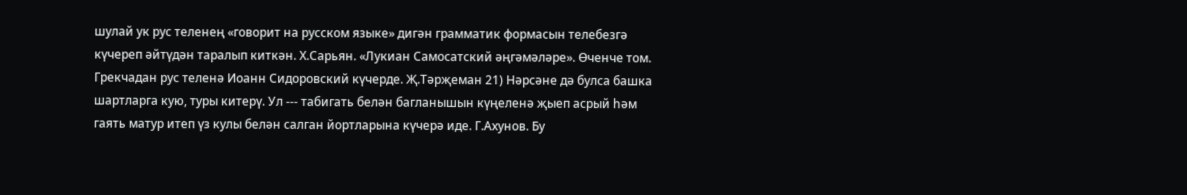шулай ук рус теленең «говорит на русском языке» дигән грамматик формасын телебезгә күчереп әйтүдән таралып киткән. Х.Сарьян. «Лукиан Самосатский әңгәмәләре». Өченче том. Грекчадан рус теленә Иоанн Сидоровский күчерде. Җ.Тәрҗеман 21) Нәрсәне дә булса башка шартларга кую, туры китерү. Ул --- табигать белән багланышын күңеленә җыеп асрый һәм гаять матур итеп үз кулы белән салган йортларына күчерә иде. Г.Ахунов. Бу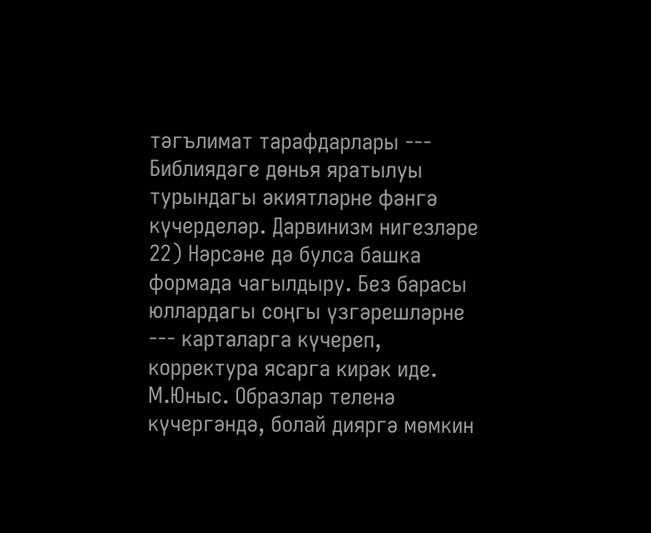тәгълимат тарафдарлары --- Библиядәге дөнья яратылуы турындагы әкиятләрне фәнгә күчерделәр. Дарвинизм нигезләре 22) Нәрсәне дә булса башка формада чагылдыру. Без барасы юллардагы соңгы үзгәрешләрне --- карталарга күчереп, корректура ясарга кирәк иде. М.Юныс. Образлар теленә күчергәндә, болай дияргә мөмкин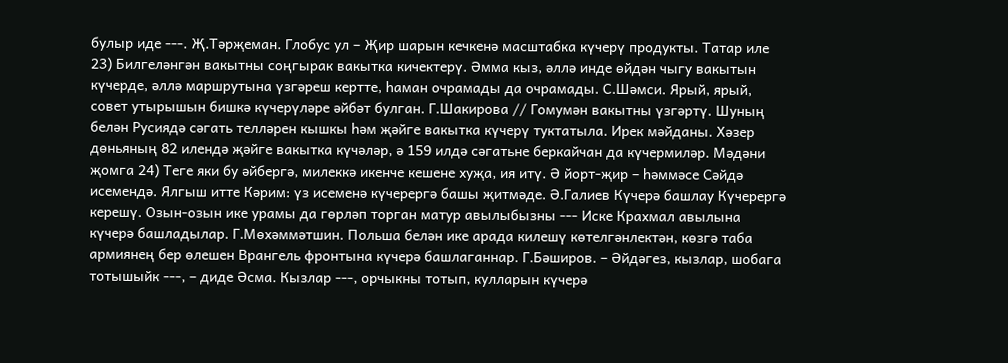булыр иде ---. Җ.Тәрҗеман. Глобус ул – Җир шарын кечкенә масштабка күчерү продукты. Татар иле 23) Билгеләнгән вакытны соңгырак вакытка кичектерү. Әмма кыз, әллә инде өйдән чыгу вакытын күчерде, әллә маршрутына үзгәреш кертте, һаман очрамады да очрамады. С.Шәмси. Ярый, ярый, совет утырышын бишкә күчерүләре әйбәт булган. Г.Шакирова // Гомумән вакытны үзгәртү. Шуның белән Русиядә сәгать телләрен кышкы һәм җәйге вакытка күчерү туктатыла. Ирек мәйданы. Хәзер дөньяның 82 илендә җәйге вакытка күчәләр, ә 159 илдә сәгатьне беркайчан да күчермиләр. Мәдәни җомга 24) Теге яки бу әйбергә, милеккә икенче кешене хуҗа, ия итү. Ә йорт-җир – һәммәсе Сәйдә исемендә. Ялгыш итте Кәрим: үз исеменә күчерергә башы җитмәде. Ә.Галиев Күчерә башлау Күчерергә керешү. Озын-озын ике урамы да гөрләп торган матур авылыбызны --- Иске Крахмал авылына күчерә башладылар. Г.Мөхәммәтшин. Польша белән ике арада килешү көтелгәнлектән, көзгә таба армиянең бер өлешен Врангель фронтына күчерә башлаганнар. Г.Бәширов. – Әйдәгез, кызлар, шобага тотышыйк ---, – диде Әсма. Кызлар ---, орчыкны тотып, кулларын күчерә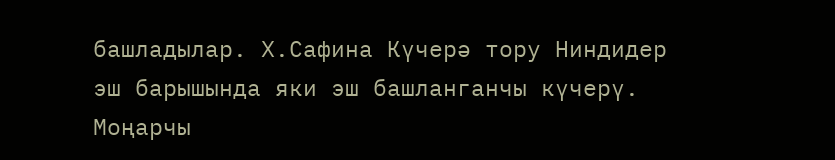башладылар. Х.Сафина Күчерә тору Ниндидер эш барышында яки эш башланганчы күчерү. Моңарчы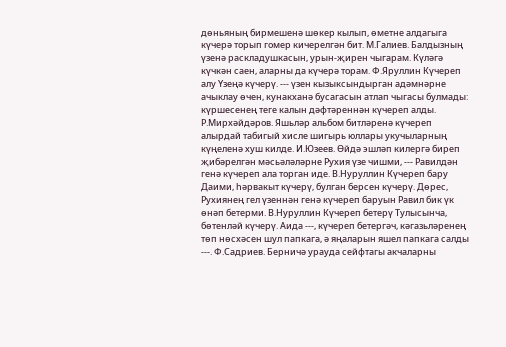дөньяның бирмешенә шөкер кылып, өметне алдагыга күчерә торып гомер кичерелгән бит. М.Галиев. Балдызның үзенә раскладушкасын, урын-җирен чыгарам. Күләгә күчкән саен, аларны да күчерә торам. Ф.Яруллин Күчереп алу Үзеңә күчерү. --- үзен кызыксындырган адәмнәрне ачыклау өчен, кунакханә бусагасын атлап чыгасы булмады: күршесенең теге калын дәфтәреннән күчереп алды. Р.Мирхәйдәров. Яшьләр альбом битләренә күчереп алырдай табигый хисле шигырь юллары укучыларның күңеленә хуш килде. И.Юзеев. Өйдә эшләп килергә биреп җибәрелгән мәсьәләләрне Рухия үзе чишми, --- Равилдән генә күчереп ала торган иде. В.Нуруллин Күчереп бару Даими, һәрвакыт күчерү, булган берсен күчерү. Дөрес, Рухиянең гел үзеннән генә күчереп баруын Равил бик үк өнәп бетерми. В.Нуруллин Күчереп бетерү Тулысынча, бөтенләй күчерү. Аида ---, күчереп бетергәч, кәгазьләренең төп нөсхәсен шул папкага, ә яңаларын яшел папкага салды ---. Ф.Садриев. Берничә урауда сейфтагы акчаларны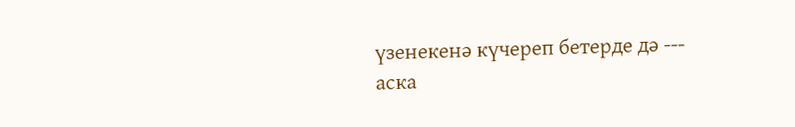үзенекенә күчереп бетерде дә --- аска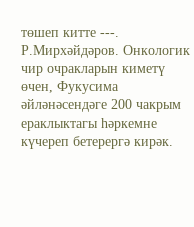төшеп китте ---. Р.Мирхәйдәров. Онкологик чир очракларын киметү өчен, Фукусима әйләнәсендәге 200 чакрым ераклыктагы һәркемне күчереп бетерергә кирәк.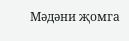Мәдәни җомга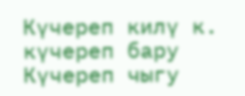Күчереп килү к. күчереп бару Күчереп чыгу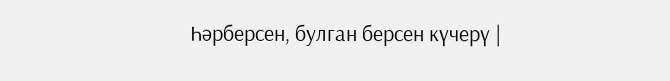Һәрберсен, булган берсен күчерү |